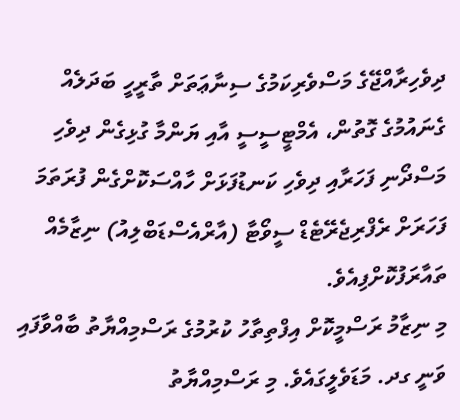ދިވެހިރާއްޖޭގެ މަސްވެރިކަމުގެ ސިނާޢަތަށް ތާރީހީ ބަދަލެއް ގެނައުމުގެ ގޮތުން، އެމްޓީސީސީ އާއި ޔަންމާ ގުޅިގެން ދިވެހި މަސްދޯނި ފަހަރާއި ދިވެހި ކަނޑުފަޅަށް ހާއްސަކޮށްގެން ފުރަތަމަ ފަހަރަށް ރެފްރިޖެރޭޓެޑް ސީވޯޓާ (އާރްއެސްޑަބްލިއު) ނިޒާމެއް ތައާރަފުކޮށްފިއެވެ.
މި ނިޒާމު ރަސްމީކޮށް އިފްތިތާހު ކުރުމުގެ ރަސްމިއްޔާތު ބާއްވާފައި ވަނީ ގދ. މަޑަވެލީގައެވެ. މި ރަސްމިއްޔާތު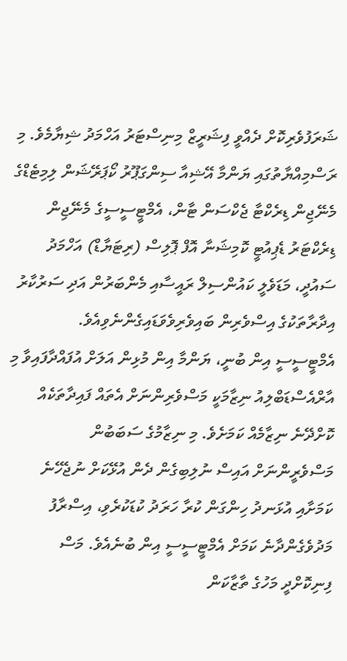ޝަރަފުވެރިކޮށް ދެއްވީ ފިޝަރީޒް މިނިސްޓަރު އަހްމަދު ޝިޔާމެވެ. މި ރަސްމިއްޔާތުގައި ޔަންމާ އޭޝިއާ ސިންގަޕޫރު ކޯޕަރޭޝަން ލިމިޓެޑްގެ މެނޭޖިން ޑިރެކްޓާ ޖެކްސަން ޓާން، އެމްޓީސީސީގެ މެނޭޖިން ޑިރެކްޓަރު ޑެޕިއުޓީ ކޮމިޝަނާ އޮފް ޕޮލިސް (ރިޓަޔާޑް) އަހްމަދު ސައުދީ، މަޑަވެލީ ކައުންސިލް ރައީސާއި މެންބަރުން އަދި ސަރުކާރު އިދާރާތަކުގެ އިސްވެރިން ބައިވެރިވެވަޑައިގެންނެވިއެވެ.
އެމްޓީސީސީ އިން ބުނީ، ޔަންމާ އިން މުޅިން އަލަށް އުފައްދާފައިވާ މި އާރްއެސްޑަބްލިއު ނިޒާމަކީ މަސްވެރިންނަށް އެތައް ފައިދާތަކެއް ކޮށްދޭނެ ނިޒާމެއް ކަމަށެވެ. މި ނިޒާމުގެ ސަބަބުން މަސްވެރީންނަށް އައިސް ނުލިބިގެން ދެން އުޅޭކަށް ނުޖެހޭނެ ކަމަށާއި އުޅަނދު ހިންގަން ކުރާ ހަރަދު ކުޑަކުރެވި، އިސްރާފު މަދުވެގެންދާނެ ކަމަށް އެމްޓީސީސީ އިން ބުނެއެވެ. މަސް ފިނިކޮށްދީ މަހުގެ ތާޒާކަން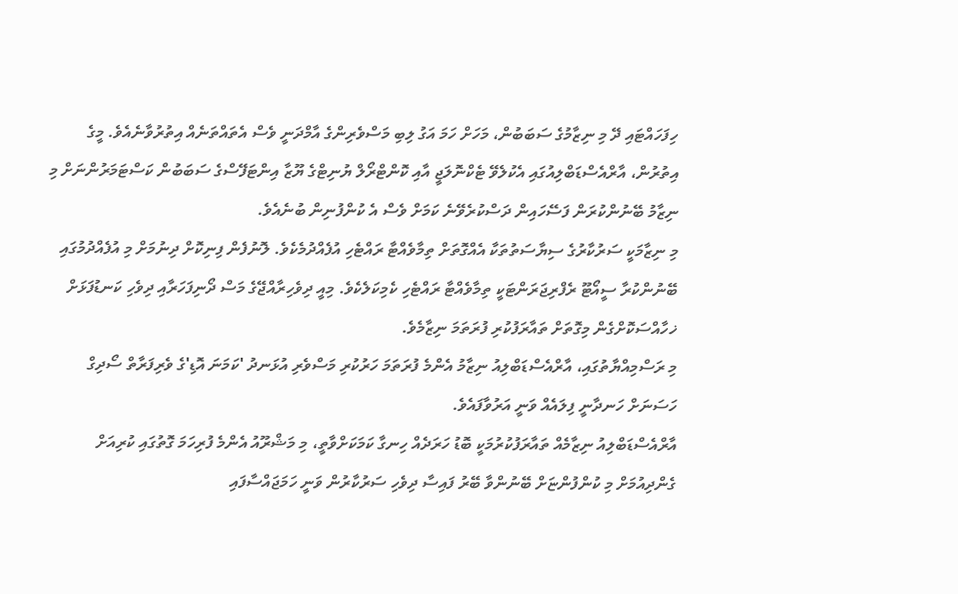ހިފަހައްޓައި ދޭ މި ނިޒާމުގެ ސަބަބުން، މަހަށް ހަމަ އަގު ލިބި މަސްވެރިންގެ އާމްދަނީ ވެސް އެތައްތަނެއް އިތުރުވާނެއެވެ. މީގެ އިތުރުން، އާރްއެސްޑަބްލިއުގައި އެކުލެވޭ ޓެކްނޮލަޖީ އާއި ކޮންޓްރޯލް ޔުނިޓްގެ ޔޫޒާ އިންޓަފޭސްގެ ސަބަބުން ކަސްޓަމަރުންނަށް މި ނިޒާމު ބޭނުންކުރަން ފަސޭހައިން ދަސްކުރެވޭނެ ކަމަށް ވެސް އެ ކުންފުނިން ބުނެއެވެ.
މި ނިޒާމަކީ ސަރުކާރުގެ ސިޔާސަތުތަކާ އެއްގޮތަށް ތިމާވެއްޓާ ރައްޓެހި އުފެއްދުމެކެވެ. ލޮނުފެން ފިނިކޮށް ދިނުމަށް މި އުފެއްދުމުގައި ބޭނުންކުރާ ސީއޯޓޫ ރެފްރިޖަރަންޓަކީ ތިމާވެއްޓާ ރައްޓެހި ކެމިކަލެކެވެ. މިއީ ދިވެހިރާއްޖޭގެ މަސް ދޯނިފަހަރާއި ދިވެހި ކަނޑުފަޅަށް ޚހާއްސަކޮށްގެން މިގޮތަށް ތައާރަފުކުރި ފުރަތަމަ ނިޒާމެވެ.
މި ރަސްމިއްޔާތުގައި، އާރްއެސްޑަބްލިއު ނިޒާމު އެންމެ ފުރަތަމަ ހަރުކުރި މަސްވެރި އުޅަނދު 'ކަމަނަ އޮޑި'ގެ ވެރިފަރާތް ސޯދިގް ހަސަނަށް ހަނދާނީ ފިލައެއް ވަނީ އަރުވާފައެވެ.
އާރްއެސްޑަބްލިއު ނިޒާމެއް ތައާރަފުކުރުމަކީ ބޮޑު ހަރަދެއް ހިނގާ ކަމަކަށްވާތީ، މި މަޝްރޫއު އެންމެ ފުރިހަމަ ގޮތުގައި ކުރިއަށް ގެންދިއުމަށް މި ކުންފުންޏަށް ބޭނުންވާ ބޭރު ފައިސާ ދިވެހި ސަރުކާރުން ވަނީ ހަމަޖައްސާފައި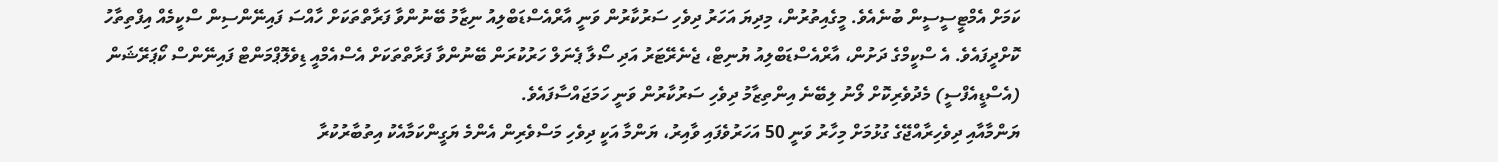ކަމަށް އެމްޓީސީސީން ބުނެއެވެ. މީގެއިތުރުން، މިދިޔަ އަހަރު ދިވެހި ސަރުކާރުން ވަނީ އާރްއެސްޑަބްލިއު ނިޒާމު ބޭނުންވާ ފަރާތްތަކަށް ހާއްސަ ފައިނޭންސިން ސްކީމެއް އިފްތިތާހު ކޮށްދީފައެވެ. އެ ސްކީމްގެ ދަށުން، އާރްއެސްޑަބްލިއު ޔުނިޓް، ޖެނެރޭޓަރު އަދި ސޯލާ ޕެނަލް ހަރުކުރަން ބޭނުންވާ ފަރާތްތަކަށް އެސްއެމްއީ ޑިވެލޮޕްމަންޓް ފައިނޭންސް ކޯޕަރޭޝަން (އެސްޑީއެފްސީ) މެދުވެރިކޮށް ލޯނު ލިބޭނެ އިންތިޒާމު ދިވެހި ސަރުކާރުން ވަނީ ހަމަޖައްސާފައެވެ.
ޔަންމާއާއި ދިވެހިރާއްޖޭގެ ގުޅުމަށް މިހާރު ވަނީ 50 އަހަރުވެފައި ވާއިރު، ޔަންމާ އަކީ ދިވެހި މަސްވެރިން އެންމެ ޔަގީންކަމާއެކު އިތުބާރުކުރާ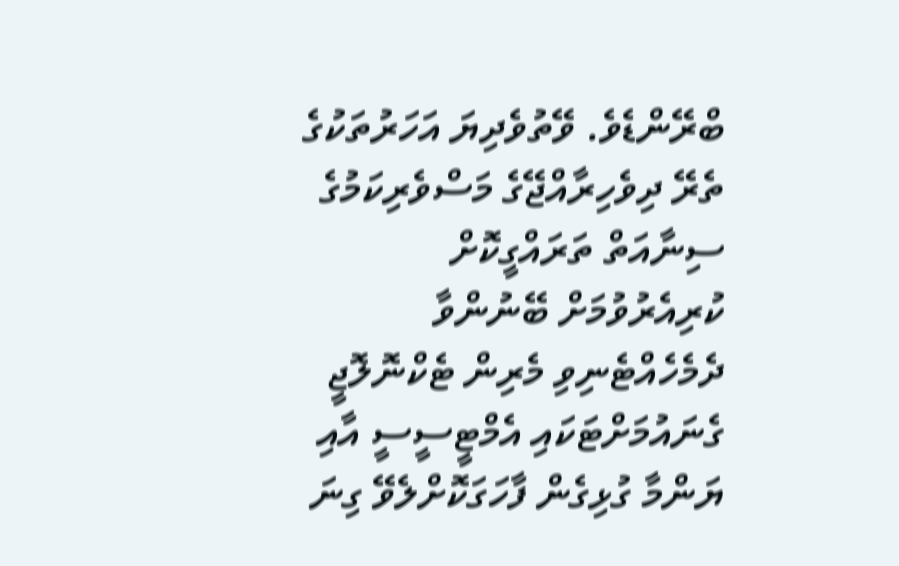ބްރޭންޑެވެ. ވޭތުވެދިޔަ އަހަރުތަކުގެ ތެރޭ ދިވެހިރާއްޖޭގެ މަސްވެރިކަމުގެ ސިނާއަތް ތަރައްގީކޮށް ކުރިއެރުވުމަށް ބޭނުންވާ ދެމެހެއްޓެނިވި މެރިން ޓެކްނޮލޮޖީ ގެނައުމަށްޓަކައި އެމްޓީސީސީ އާއި ޔަންމާ ގުޅިގެން ފާހަގަކޮށްލެވޭ ގިނަ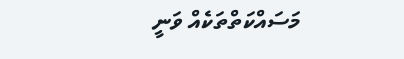މަސައްކަތްތަކެއް ވަނީ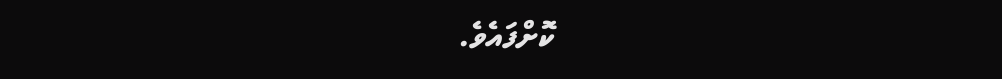ކޮށްފައެވެ.